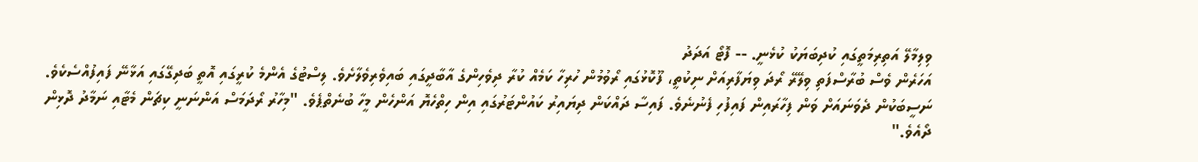ވިލިމާލޭ އަތިރިމަތީގައި ކުދިބަޔަކު ކުޅެނީ. -- ފޮޓޯ އަދަދު
އަހަރެން ވެސް ބުރާސްފަތި ވިލޭރޭ ރޯދަ ވިޔަފާރިއަށް ނިކުތީ، ފޫކޮޅުގައި ރޯވުމުން ހުރިހާ ކަމެއް ކުރާ ދިވެހިންގެ އާބާދީގައި ބައިވެރިވެލާށެވެ. ލިސްޓުގެ އެންމެ ކުރީގައި އޮތީ ބަދިގޭގައި އަޅާނޭ ފައިފުއްސެކެވެ. ނަސީބަކުން ދެވަނައަށް ވަން ފިހާރައިން ފައިފުހި ފެނުނެވެ. ފައިސާ ދައްކަން ދިޔައިރު ކައުންޓަރުގައި އިން ހިތްހެޔޮ އަންހެން މީހާ ބުނެތްޕެވެ. "މިހާރު ރޯދަމަސް އަންނަނީ ކިޗަން މެޓާއި ނަމާދު ދޮޅިން ދޯއެވެ."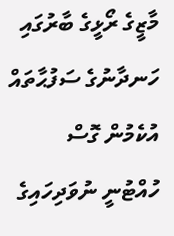މާޒީގެ ރޯޅީގެ ބާރުގައި ހަނދާނުގެ ސަފުޙާތައް އުކެމުން ގޮސް ހުއްޓުނީ ނުވަދިހައިގެ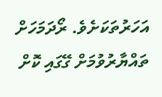އަހަރުތަކަށެވެ. ރޯދަމަހަށް ތައްޔާރުވުމަށް ގޭގައި ކޮށް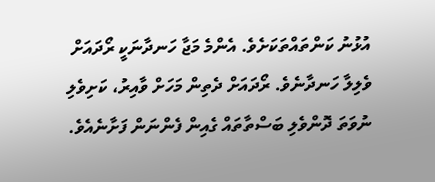އުޅުނު ކަންތައްތަކަށެވެ. އެންމެ މަޖާ ހަނދާނަކީ ރޯދައަށް ވެލިލާ ހަނދާނެވެ. ރޯދައަށް ދެތިން މަހަށް ވާއިރު، ކަށިވެލި ނުވަތަ ދޮންވެލި ބަސްތާތައް ގެއިން ފެންނަން ފަށާނެއެވެ.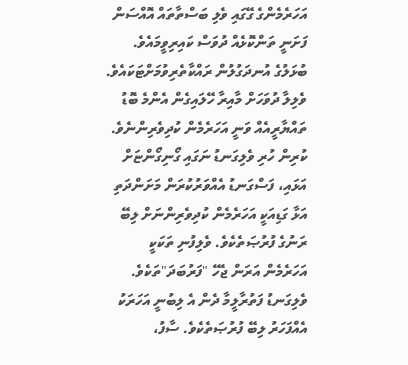އަހަރެމެންގެ ގޭގައި ވެލި ބަސްތާތައް އޮއްސަން ފަށަނީ ތަންކޮޅެއް ދުވަސް ކައިރިވީމައެވެ. ބުޅަލުގެ އުނދަގުލުން ރައްކާތެރިވުމަށްޓަކައެވެ. ވެލިލާ ދުވަހަށް މާއިރާ ހޭލައިގެން އެންމެ ބޮޑު ތައްޔާރީއެއް ވަނީ އަހަރެމެން ކުދިވެރިންނެވެ. ކުރިން ހުރި ވެލިގަނޑު ނަގައި ގޯނިގޯންޏަށް އަޅައި، ފަސްގަނޑު އެއްވަރުކުރަން މަށަންދަތި އަޅާ ގަޑިއަކީ އަހަރެމެން ކުދިވެރިންނަށް ލިބޭ ރަނުގެ ފުރުޞަތެކެވެ. ވެލިފުނި ތަކަކީ އަހަރެމެން އަރަން ޖެހޭ "ފަރުބަދަ"ތަކެވެ. ވެލިގަނޑު ފަތުރާލީމާ ދެން އެ ލިބުނީ އަހަރަކު އެއްފަހަރު ލިބޭ ފުރުޞަތެކެވެ. ސާފު،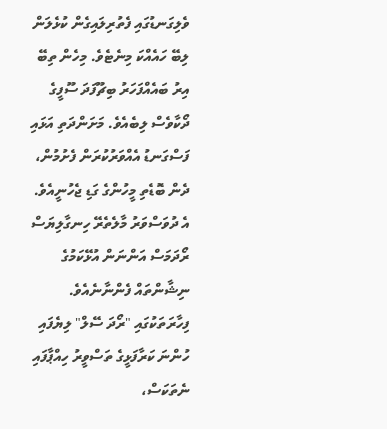ވެލިގަނޑުގައި ފެތުރިލައިގެން ކުޅެލަން ލިބޭ ހައެއްކަ މިނެޓެވެ. މިހެން ތިބޭ އިރު ބައެއްފަހަރު ބިޗޫފަދަ ސޫފީގެ ދޯކާވެސް ލިބެއެވެ. މަށަންދަތި އަޅައި ފަސްގަނޑު އެއްވަރުކުރަން ފެށުމުން، ދެން ބޮޑެތި މީހުންގެ ގަޑި ޖެހުނީއެވެ.
އެ ދުވަސްވަރު މާލެތެރޭ ހިނގާލިޔަސް ރޯދަމަސް އަންނަން އުޅޭކަމުގެ ނިޝާންތައް ފެންނާނެއެވެ. ފިހާރަތަކުގައި "ރޯދަ ސޭލް" ލިޔެފައި ހުންނަ ކަރާފަޅީގެ ތަސްވީރު ހިއްޕާފައި ނެތަކަސް،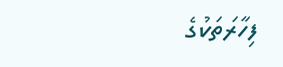ފިހާރަތަކުގެ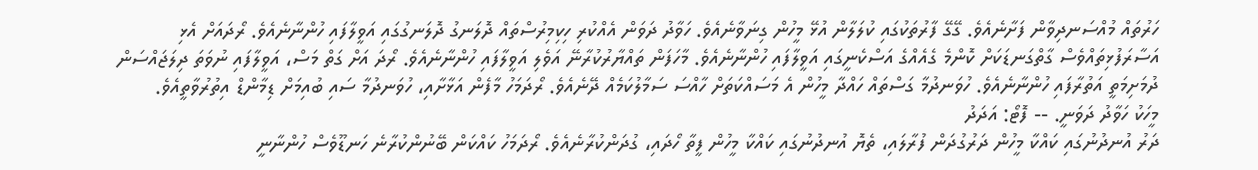ހަރުތައް މުއްސަނދިވާން ފަށާނެއެވެ. ގޭގޭ ފާރުތަކުގައި ކުލަލާން އުޅޭ މީހުން ގިނަވާނެއެވެ. ހަވާދު ދަވަން އެއްކުރި ހިކިމިރުސްތައް ދޮލަނގު ދޮލަނގުގައި އަވީލާފައި ހުންނާނެއެވެ. ރޯދައަށް އެޅި އަސާރަފުޅިތައްވެސް ގާތްގަނޑަކަށް ކޮންމެ ގެއެއްގެ އަސްކެނީގައި އަވީލާފައި ހުންނާނެއެވެ. މާހަފަން ތައްޔާރުކުރާނޭ އަވެލި އަވީލާފައި ހުންނާނެއެވެ. ރޯދަ އަށް ގަތް މަސް، އަވީލާފައި ނުވަތަ ދިލަޖައްސަން ދުމަށިމަތީ އަތުރާފައި ހުންނާނެއެވެ. ހުވަނދުމާ ގަސްތައް ހައްދާ މީހުން އެ މަސައްކަތަށް ހާއްސަ ސަމާލުކަމެއް ދޭނެއެވެ. ރޯދަމަހު މާފެން އަޅާށާއި، ހުވަނދުމާ ސައި ބުއިމަށް ޑިމާންޑް އިތުރުވާތީއެވެ.
މީހަކު ހަވާދު ދަވަނީ. -- ފޮޓޯ: އަދަދު
ދަރު އުނދުނުގައި ކައްކާ މީހުން ދަރުގުދަން ފުރާލައި، ތެޔޮ އުނދުނުގައި ކައްކާ މީހުން ފީތާ ހޯދައި، ގުދަންކުރާނެއެވެ. ރޯދަމަހު ކައްކަން ބޭނުންކުރާނެ ހަނޑޫވެސް ހުންނާނީ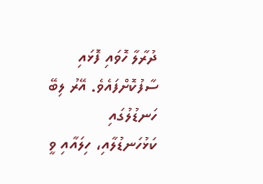ދުރާލާ ހޮވައި ފޮޅައި ސާފުކޮށްފައެވެ. އޭރު ލިބޭ ހަނޑުލުގައި ކަޅުހަނޑުލާއި، ހިލައާއި ވީ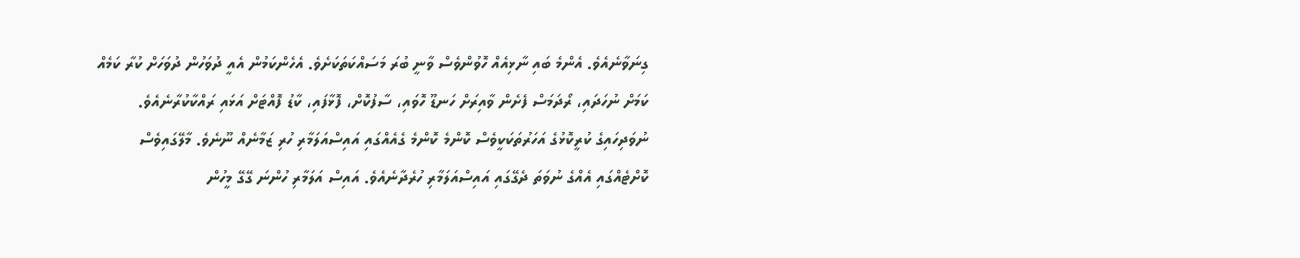ގިނަވާނެއެވެ. އެންމެ ބައި ނާޅިއެއް ހޮވުންވެސް ވާނީ ބުރަ މަސައްކަތަކަށެވެ. އެހެންކަމުން އެއީ ދުވަހުން ދުވަހަށް ކުރާ ކަމެއް ކަމަށް ނުހަދައި، ރޯދަމަސް ފެށެން ވާއިރަށް ހަނޑޫ ހޮވައި، ސާފުކޮށް، ފޮޅާފައި، ކާޑު ފޮއްޓަށް އަޅައި ރައްކާކުރާނެއެވެ.
ނުވަދިހައިގެ ކުރީކޮޅުގެ އަހަރުތަކަކީވެސް ކޮންމެ ކޮންމެ ގެއެއްގައި އައިސްއަލަމާރި ހުރި ޒަމާނެއް ނޫނެވެ. މާލޭގައިވެސް ކޮށްޓެއްގައި އެއްގެ ނުވަތަ ދެގޭގައި އައިސްއަލަމާރި ހުރެދާނެއެވެ. އައިސް އަލަމާރި ހުންނަ ގޭގޭ މީހުން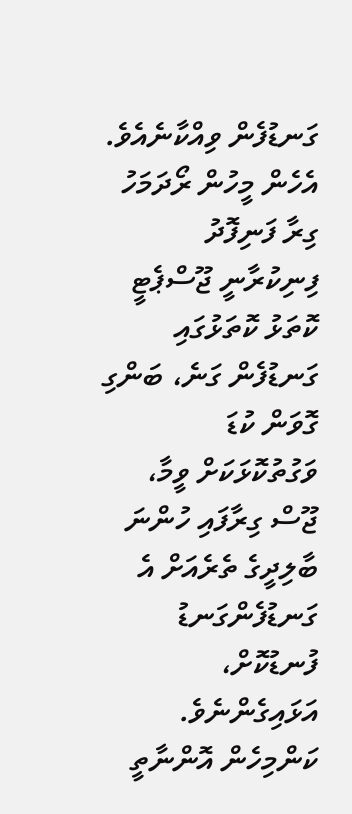ގަނޑުފެން ވިއްކާނެއެވެ. އެހެން މީހުން ރޯދަމަހު ގިރާ ފަނިފޮދު ފިނިކުރާނީ ޖޫސްޕެޓީ ކޮތަޅު ކޮތަޅުގައި ގަނޑުފެން ގަނެ، ބަންގި ގޮވަން ކުޑަ ވަގުތުކޮޅަކަށް ވީމާ، ޖޫސް ގިރާފައި ހުންނަ ބާލިދީގެ ތެރެއަށް އެ ގަނޑުފެންގަނޑު ފުނޑުކޮށް، އަޅައިގެންނެވެ. ކަންމިހެން އޮންނާތީ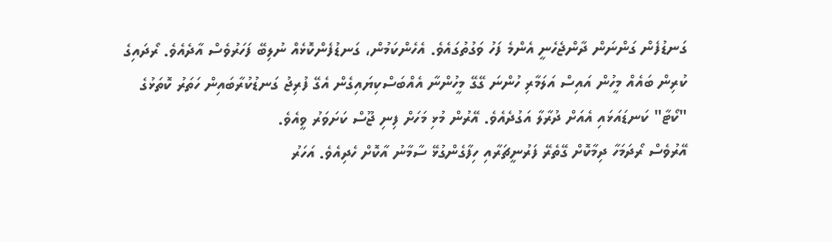ގަނޑުފެން ގަންނަން ދާންޖެހެނީ އެންމެ ފަހު ވަގުތުގައެވެ. އެހެންކަމުން، ގަނޑުފެންކޮޅެއް ނުލިބޭ ފަހަރުވެސް އާދެއެވެ. ރޯދައިގެ ކުރިން ބައެއް މީހުން އައިސް އަލަމާރި ހުންނަ ގޭގޭ މީހުންނާ އެއްބަސްކިޔައިގެން އެގޭ ފުރިޖު ގަނޑުކުރާބައިން ހަތަރު ކޮތަޅުގެ "ކޯޓާ" ކަނޑައަޅައި އެއަށް ދުރާލާ އަގުދެއެވެ. އޭރުން މުޅި މަހަށް ފިނި ޖޫސް ކަށަވަރު ވީއެވެ.
އޭރުވެސް ރޯދަމަހާ ދިމާކޮށް ގޭތެރޭ ފަރުނީޗަރާއި ހިފާގެންގުޅޭ ސާމާނު އާކޮށް ހެދިއެވެ. އަހަރު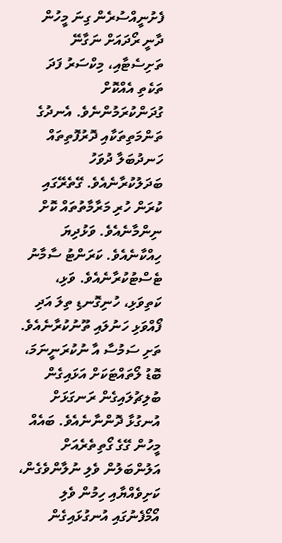ފެށުނީއްސުރެން ގިނަ މީހުން ދާނީ ރޯދައަށް ނަގާނޭ ތަށިސެޓާއި، މިކްސަރު ފަދަ ތަކެތި އެއްކޮށް ގުދަންކުރަމުންނެވެ. އެނދުގެ ތަންމަތިތަކާއި ދޮރުފޮތިތައް ހަނދުބަލާ ދުވަހު ބަދަލުކުރާނެއެވެ. ގޭތެރޭގައި ކުރަން ހުރި މަރާމާތުތައް ކޮށް ނިންމާނެއެވެ. ވަޅުދިޔަ ހިއްކާނެއެވެ. ކަރަންޓު ސާމާނު ޓެސްޓުކުރާނެއެވެ. ވަޅި، ކަތިވަޅި، ހުނިގޮނޑި ތިލަ އަދި ފޯއްވަޅި ހަނުލައި ތޫނުކުރާނެއެވެ. ތަށި ސަމުސާ އާ ނުކުރަނީނަމަ، ބޮޑު ލޯތައްޓަކަށް އަޅައިގެން ބުލިޗުލައިގެން ރަނގަޅަށް އުނގުޅާ ދޮންނާނެއެވެ. ބައެއް މީހުން ގޭގެ ގޯތިތެރެއަށް އަލުންބަލުން ވެލި ނުލާންވެގެން، ކަށިވެއްޔާއި ހިމުން ވެލި އޯމޯފެނުގައި އުނގުޅައިގެން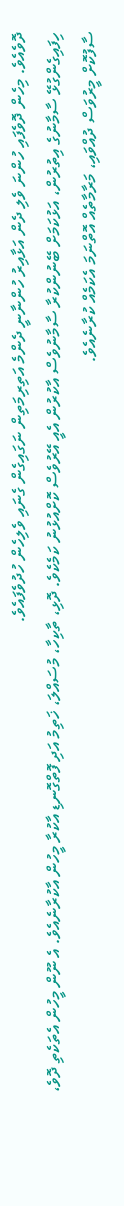ދޮވެއެވެ. މިހެން ދޮވެފައި ހުންނަ ވެލި ދެން އަޅާއިރު ހުންނާނީ ދެންމެ އަތިރިމަތިން ނަގައިގެން ގެނައި ވެލިހެން ހުދުވެފައެވެ.
ހިފައިގެންގުޅޭ ސާމާނުގެ އިތުރުން، އަޅުކަމަށް ބޭނުންކުރާ ސާމާނުވެސް އާކުރުން އެއީ އޭރުވެސް ކޮށްއުޅުނު ކަމެކެވެ. ދޮޅި، ތާކިހާ، މުސައްލަ، ޚަތިމު އަދި ފޮތްގޮނޑި އާކުރާ މީހުން އާކުރާނެއެވެ. އެ ނޫން މީހުން އެތަކެތި ދޮވެ، ސާފުކޮށް މީރުވަސް ދުއްވައި، މަރާމާތެއް އޮތްނަމަ އެކަމެއް ކުރާނެއެވެ.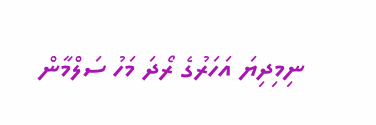ނިމިދިޔަ އަހަރުގެ ރޯދަ މަހު ސަލްމާން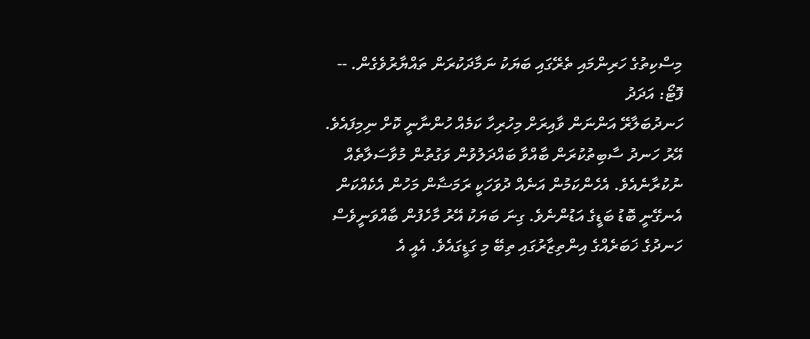މިސްކިތުގެ ހަރިންމައި ތެރޭގައި ބަޔަކު ނަމާދަކުރަން ތައްޔާރުވެގެން. -- ފޮޓޯ: އަދަދު
ހަނދުބަލާރޭ އަންނަން ވާއިރަށް މިހުރިހާ ކަމެއް ހުންނާނީ ކޮށް ނިމިފައެވެ. އޭރު ހަނދު ސާބިތުކުރަން ބާއްވާ ބައްދަލުވުން ވަގުތުން މުވާސަލާތެއް ނުކުރާނެއެވެ. އެހެންކަމުން އަނެއް ދުވަހަކީ ރަމަޟާން މަހުން އެކެއްކަން އެނގޭނީ ބޮޑު ބަޑީގެ އަޑުންނެވެ. ގިނަ ބަޔަކު އޭރު މާހެފުން ބާއްވަނީވެސް ހަނދުގެ ޚަބަރެއްގެ އިންތިޒާރުގައި ތިބޭ މި ގަޑީގައެވެ. އެއީ އެ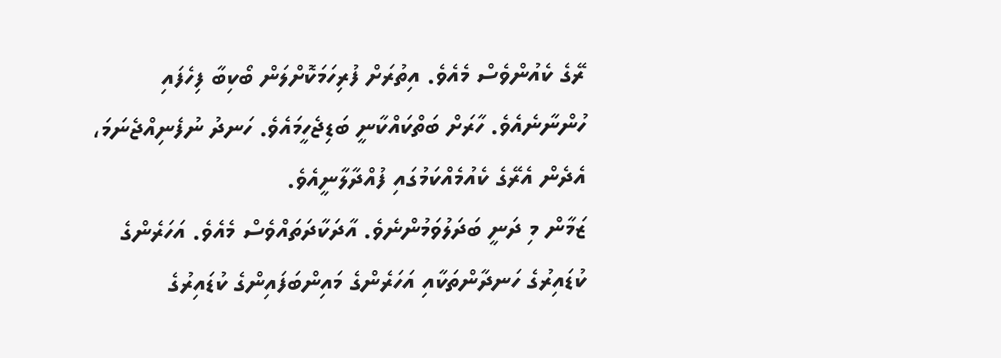ރޭގެ ކެއުންވެސް މެއެވެ. އިތުރަށް ފުރިހަމަކޮށްލަން ބޯކިބާ ފިހެފައި ހުންނާނެއެވެ. ހާރަށް ބަތްކައްކާނީ ބަޑިޖެހީމައެވެ. ހަނދު ނުފެނިއްޖެނަމަ، އެދެން އެރޭގެ ކެއުމެއްކަމުގައި ފުއްދާލާނީއެވެ.
ޒަމާން މި ދަނީ ބަދަލުވަމުންނެވެ. އާދަކާދަތައްވެސް މެއެވެ. އަހަރެންގެ ކުޑައިރުގެ ހަނދާންތަކާއި އަހަރެންގެ މައިންބަފައިންގެ ކުޑައިރުގެ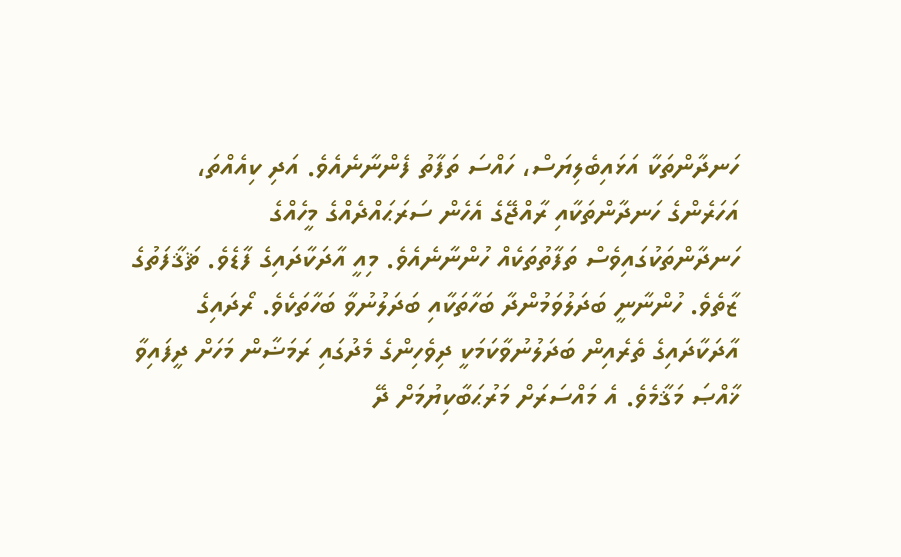ހަނދާންތަކާ އަޅައިބެލިޔަސް، ހައްސަ ތަފާތު ފެންނާނެއެވެ. އަދި ކިއެއްތަ، އަހަރެންގެ ހަނދާންތަކާއި ރާއްޖޭގެ އެހެން ސަރަޙައްދެއްގެ މީހެއްގެ ހަނދާންތަކުގައިވެސް ތަފާތުތަކެއް ހުންނާނެއެވެ. މިއީ އާދަކާދައިގެ ފާޑެވެ. ޘަޤާފަތުގެ ޒާތެވެ. ހުންނާނީ ބަދަލުވަމުންދާ ބަހާތަކާއި ބަދަލުނުވާ ބަހާތަކެވެ. ރޯދައިގެ އާދަކާދައިގެ ތެރެއިން ބަދަލުނުވާކަމަކީ ދިވެހިންގެ މެދުގައި ރަމަޟާން މަހަށް ދީފައިވާ ޚާއްޞަ މަޤާމެވެ. އެ މައްސަރަށް މަރުޙަބާކިޔުމަށް ދޭ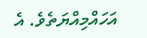އަހައްމިއްޔަތެވެ. އެ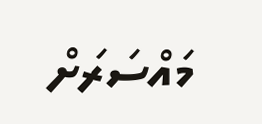މައްސަރަށް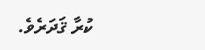ކުރާ ޤަދަރެވެ.